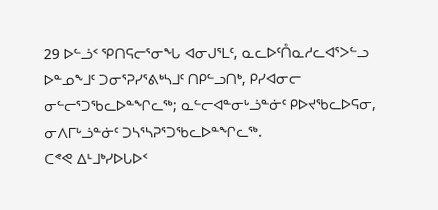29 ᐅᓪᓘᑉ ᕿᑎᕋᓕᕐᓂᖓ ᐊᓂᒍᕐᒪᑦ, ᓇᓚᐅᑦᑍᓇᓱᓚᐊᕐᐳᓪᓗ ᐅᓐᓄᖕᒧᑦ ᑐᓂᕐᕈᓯᕐᕕᒃᓴᒧᑦ ᑎᑭᓪᓗᑎᒃ, ᑭᓯᐊᓂᓕ ᓂᓪᓕᕐᑐᖃᓚᐅᓐᖏᓚᖅ; ᓇᓪᓕᐊᓐᓂᒡᓘᓐᓃᑦ ᑭᐅᔪᖃᓚᐅᕋᓂ, ᓂᐱᒥᒡᓘᓐᓃᑦ ᑐᓴᕐᓴᕈᕐᑐᖃᓚᐅᓐᖏᓚᖅ.
ᑕᕝᕙ ᐃᒻᒧᒃᓯᐅᒐᐅᑉ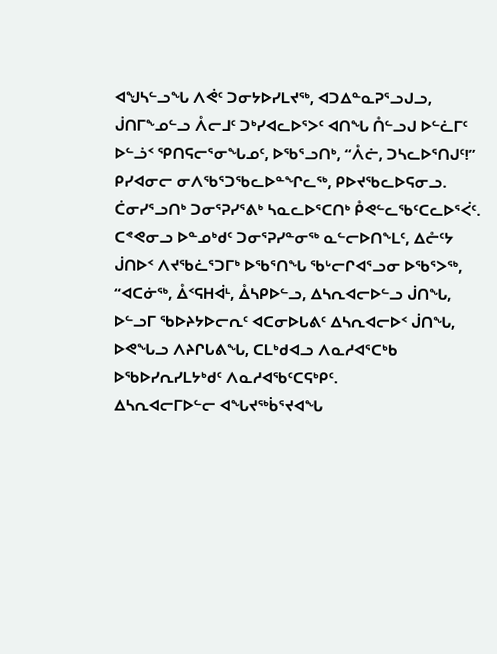ᐊᖑᓴᓪᓗᖓ ᐱᕚᑦ ᑐᓂᔭᐅᓯᒪᔪᖅ, ᐊᑐᐃᓐᓇᕈᕐᓗᒍᓗ, ᒎᑎᒥᖕᓄᓪᓗ ᐰᓕᒧᑦ ᑐᒃᓯᐊᓚᐅᕐᐳᑦ ᐊᑎᖓ ᑍᓪᓗᒍ ᐅᓪᓛᒥᑦ ᐅᓪᓘᑉ ᕿᑎᕋᓕᕐᓂᖓᓄᑦ, ᐅᖃᕐᓗᑎᒃ, “ᐰᓖ, ᑐᓴᓚᐅᕐᑎᒍᑦ!” ᑭᓯᐊᓂᓕ ᓂᐱᖃᕐᑐᖃᓚᐅᓐᖏᓚᖅ, ᑭᐅᔪᖃᓚᐅᕋᓂᓗ. ᑖᓂᓯᕐᓗᑎᒃ ᑐᓂᕐᕈᓯᕐᕕᒃ ᓴᓇᓚᐅᕐᑕᑎᒃ ᑬᕙᓪᓚᖃᑦᑕᓚᐅᕐᐹᑦ.
ᑕᕝᕙᓂᓗ ᐅᓐᓄᒃᑯᑦ ᑐᓂᕐᕈᓯᓐᓂᖅ ᓇᓪᓕᐅᑎᖕᒪᑦ, ᐃᓔᑦᔭ ᒎᑎᐅᑉ ᐱᔪᖃᓛᕐᑐᒥᒃ ᐅᖃᕐᑎᖓ ᖃᒡᓕᒋᐊᕐᓗᓂ ᐅᖃᕐᐳᖅ, “ᐊᑕᓃᖅ, ᐂᑉᕋᕼᐋᒻ, ᐂᓴᑭᐅᓪᓗ, ᐃᓴᕆᐊᓕᐅᓪᓗ ᒎᑎᖓ, ᐅᓪᓗᒥ ᖃᐅᔨᔭᐅᓕᕆᑦ ᐊᑕᓂᐅᒐᕕᑦ ᐃᓴᕆᐊᓕᐅᑉ ᒎᑎᖓ, ᐅᕙᖓᓗ ᐱᔨᒋᒐᕕᖓ, ᑕᒪᒃᑯᐊᓗ ᐱᓇᓱᐊᕐᑕᒃᑲ ᐅᖃᐅᓯᕆᓯᒪᔭᒃᑯᑦ ᐱᓇᓱᐊᖃᑦᑕᕋᒃᑭᑦ.
ᐃᓴᕆᐊᓕᒥᐅᓪᓕ ᐊᖓᔪᖅᑳᕐᔪᐊᖓ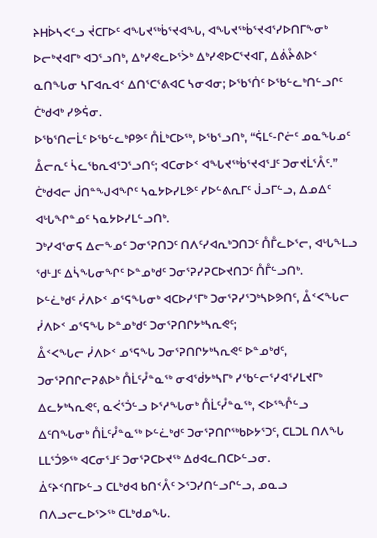ᔨᕼᐆᓴᐸᑦᓗ ᔫᑕᒥᐅᑦ ᐊᖓᔪᖅᑳᕐᔪᐊᖓ, ᐊᖓᔪᖅᑳᕐᔪᐊᕐᓯᐅᑎᒥᖕᓂᒃ ᐅᓕᒃᔪᐊᒥᒃ ᐊᑐᕐᓗᑎᒃ, ᐃᒃᓯᕙᓚᐅᕐᐴᒃ ᐃᒃᓯᕙᐅᑕᕐᔪᐊᒥ, ᐃᕖᔧᕕᐅᑉ ᓇᑎᖓᓂ ᓴᒥᐊᕆᐊᑉ ᐃᑎᕐᑕᕐᕕᐊᑕ ᓴᓂᐊᓂ; ᐅᖃᕐᑏᑦ ᐅᖃᓪᓚᒃᑎᓪᓗᒋᑦ ᑖᒃᑯᐊᒃ ᓯᕗᕌᓂ.
ᐅᖃᕐᑎᓕᒫᑦ ᐅᖃᓪᓚᒃᑭᕗᑦ ᑍᒫᒃᑕᐅᖅ, ᐅᖃᕐᓗᑎᒃ, “ᕌᒪᑦ-ᒋᓖᑦ ᓄᓇᖓᓄᑦ ᐂᓕᕆᑦ ᓵᓚᖃᕆᐊᕐᑐᕐᓗᑎᑦ; ᐊᑕᓂᐅᑉ ᐊᖓᔪᖅᑳᕐᔪᐊᕐᒧᑦ ᑐᓂᔪᒫᕐᐰᑦ.”
ᑖᒃᑯᐊᓕ ᒎᑎᓐᖑᐊᖏᑦ ᓴᓇᔭᐅᓯᒪᕗᑦ ᓯᐅᓪᕕᕆᒥᑦ ᒎᓗᒥᓪᓗ, ᐃᓄᐃᑦ ᐊᒡᒐᖏᓐᓄᑦ ᓴᓇᔭᐅᓯᒪᓪᓗᑎᒃ.
ᑐᒃᓯᐊᕐᓂᕋ ᐃᓕᖕᓄᑦ ᑐᓂᕐᕈᑎᑐᑦ ᑎᐱᑦᓯᐊᕆᒃᑐᑎᑐᑦ ᑍᒤᓚᐅᕐᓕ, ᐊᒡᒐᖕᒪᓗ ᖁᒻᒧᑦ ᐃᓵᖓᓂᖏᑦ ᐅᓐᓄᒃᑯᑦ ᑐᓂᕐᕈᓯᕈᑕᐅᔪᑎᑐᑦ ᑍᒤᓪᓗᑎᒃ.
ᐅᓪᓛᒃᑯᑦ ᓰᐱᐅᑉ ᓄᕐᕋᖓᓂᒃ ᐊᑕᐅᓯᕐᒥᒃ ᑐᓂᕐᕈᓯᕐᑐᒃᓴᐅᕗᑎᑦ, ᐂᑉᐸᖓᓕ ᓰᐱᐅᑉ ᓄᕐᕋᖓ ᐅᓐᓄᒃᑯᑦ ᑐᓂᕐᕈᑎᒋᔭᒃᓴᕆᕙᑦ;
ᐂᑉᐸᖓᓕ ᓰᐱᐅᑉ ᓄᕐᕋᖓ ᑐᓂᕐᕈᑎᒋᔭᒃᓴᕆᕙᑦ ᐅᓐᓄᒃᑯᑦ, ᑐᓂᕐᕈᑎᒋᓕᕈᕕᐅᒃ ᑍᒫᑦᓮᓐᓇᖅ ᓂᐊᖂᔭᒃᓴᒥᒃ ᓯᖃᓪᓕᕐᓯᐊᕐᓯᒪᔪᒥᒃ ᐃᓚᔭᒃᓴᕆᕙᑦ, ᓇᐹᕐᑑᓪᓗ ᐅᕐᓱᖓᓂᒃ ᑍᒫᑦᓮᓐᓇᖅ, ᐸᐅᕐᖎᓪᓗ ᐃᑦᑎᖓᓂᒃ ᑍᒫᑦᓮᓐᓇᖅ ᐅᓪᓛᒃᑯᑦ ᑐᓂᕐᕈᑎᒋᖅᑲᐅᔭᕐᑐᑦ, ᑕᒪᑐᒪ ᑎᐱᖓ ᒪᒪᕐᑑᕗᖅ ᐊᑕᓂᕐᒧᑦ ᑐᓂᕐᕈᑕᐅᔪᖅ ᐃᑯᐊᓚᑎᑕᐅᓪᓗᓂ.
ᐄᑦᔨᑉᑎᒥᐅᓪᓗ ᑕᒪᒃᑯᐊ ᑲᑎᑉᐰᑦ ᐳᕐᑐᓯᑎᓪᓗᒋᓪᓗ, ᓄᓇᓗ ᑎᐱᓗᓕᓚᐅᕐᐳᖅ ᑕᒪᒃᑯᓄᖓ.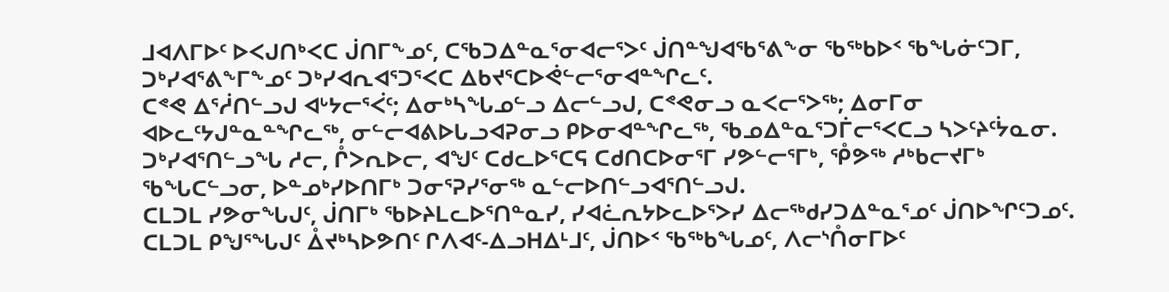ᒧᐊᐱᒥᐅᑦ ᐅᐸᒍᑎᒃᐸᑕ ᒎᑎᒥᖕᓄᑦ, ᑕᖃᑐᐃᓐᓇᕐᓂᐊᓕᕐᐳᑦ ᒎᑎᓐᖑᐊᖃᕐᕕᖕᓂ ᖃᖅᑲᐅᑉ ᖃᖓᓃᑦᑐᒥ, ᑐᒃᓯᐊᕐᕕᖕᒥᖕᓄᑦ ᑐᒃᓯᐊᕆᐊᕐᑐᕐᐸᑕ ᐃᑲᔪᕐᑕᐅᕚᓪᓕᕐᓂᐊᓐᖏᓚᑦ.
ᑕᕝᕙ ᐃᕐᓲᑎᓪᓗᒍ ᐊᒡᔭᓕᕐᐹᑦ; ᐃᓂᒃᓴᖓᓄᓪᓗ ᐃᓕᓪᓗᒍ, ᑕᕝᕙᓂᓗ ᓇᐸᓕᕐᐳᖅ; ᐃᓂᒥᓂ ᐊᐅᓚᑦᔭᒍᓐᓇᓐᖏᓚᖅ, ᓂᓪᓕᐊᕕᐅᒐᓗᐊᕈᓂᓗ ᑭᐅᓂᐊᓐᖏᓚᖅ, ᖃᓄᐃᓐᓇᕐᑐᒦᓕᕐᐸᑕᓗ ᓴᐳᑦᔨᑦᔮᓇᓂ.
ᑐᒃᓯᐊᕐᑎᓪᓗᖓ ᓱᓕ, ᒊᐳᕆᐅᓕ, ᐊᖑᑦ ᑕᑯᓚᐅᕐᑕᕋ ᑕᑯᑎᑕᐅᓂᕐᒥ ᓯᕗᓪᓕᕐᒥᒃ, ᕾᕗᖅ ᓱᒃᑲᓕᔪᒥᒃ ᖃᖓᑕᓪᓗᓂ, ᐅᓐᓄᒃᓯᐅᑎᒥᒃ ᑐᓂᕐᕈᓯᕐᓂᖅ ᓇᓪᓕᐅᑎᓪᓗᐊᕐᑎᓪᓗᒍ.
ᑕᒪᑐᒪ ᓯᕗᓂᖓᒍᑦ, ᒎᑎᒥᒃ ᖃᐅᔨᒪᓚᐅᕐᑎᓐᓇᓯ, ᓯᐊᓛᕆᔭᐅᓚᐅᕐᐳᓯ ᐃᓕᖅᑯᓯᑐᐃᓐᓇᕐᓄᑦ ᒎᑎᐅᖏᑦᑐᓄᑦ.
ᑕᒪᑐᒪ ᑭᖑᕐᖓᒍᑦ ᐂᔪᒃᓴᐅᕗᑎᑦ ᒋᐱᐊᑦ-ᐃᓗᕼᐃᒻᒧᑦ, ᒎᑎᐅᑉ ᖃᖅᑲᖓᓄᑦ, ᐱᓕᔅᑍᓂᒥᐅᑦ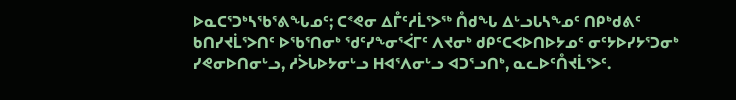ᐅᓇᑕᕐᑐᒃᓴᖃᕐᕕᖓᓄᑦ; ᑕᕝᕙᓂ ᐃᒤᑦᓱᒫᕐᐳᖅ ᑍᑯᖓ ᐃᒡᓗᒐᓴᖕᓄᑦ ᑎᑭᒃᑯᕕᑦ ᑲᑎᓯᔪᒫᕐᐳᑎᑦ ᐅᖃᕐᑎᓂᒃ ᖁᑦᓯᖕᓂᕐᐹᒥᑦ ᐱᔪᓂᒃ ᑯᑭᑦᑕᐸᐅᑎᐅᔭᓄᑦ ᓂᑦᔭᐅᓯᔭᕐᑐᓂᒃ ᓯᕙᓂᐅᑎᓂᒡᓗ, ᓱᐴᒐᐅᔭᓂᒡᓗ ᕼᐊᕐᐱᓂᒡᓗ ᐊᑐᕐᓗᑎᒃ, ᓇᓚᐅᑦᑍᔪᒫᕐᐳᑦ.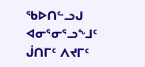ᖃᐅᑎᓪᓗᒍ ᐊᓂᕐᓂᕐᓗᖕᒧᑦ ᒎᑎᒥᑦ ᐱᔪᒥᑦ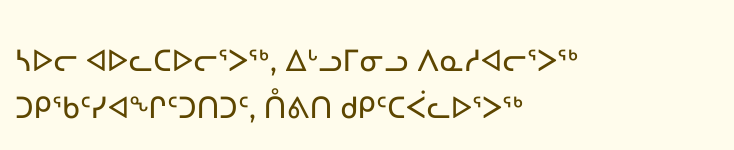ᓴᐅᓕ ᐊᐅᓚᑕᐅᓕᕐᐳᖅ, ᐃᒡᓗᒥᓂᓗ ᐱᓇᓱᐊᓕᕐᐳᖅ ᑐᑭᖃᑦᓯᐊᖏᑦᑐᑎᑐᑦ, ᑍᕕᑎ ᑯᑭᑦᑕᐹᓚᐅᕐᐳᖅ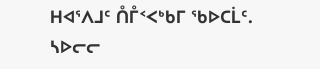ᕼᐊᕐᐱᒧᑦ ᑍᒤᑉᐸᒃᑲᒥ ᖃᐅᑕᒫᑦ. ᓴᐅᓕᓕ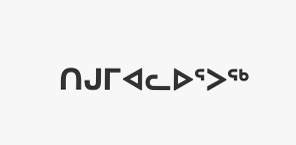ᑎᒍᒥᐊᓚᐅᕐᐳᖅ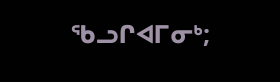ᖃᓗᒋᐊᒥᓂᒃ;